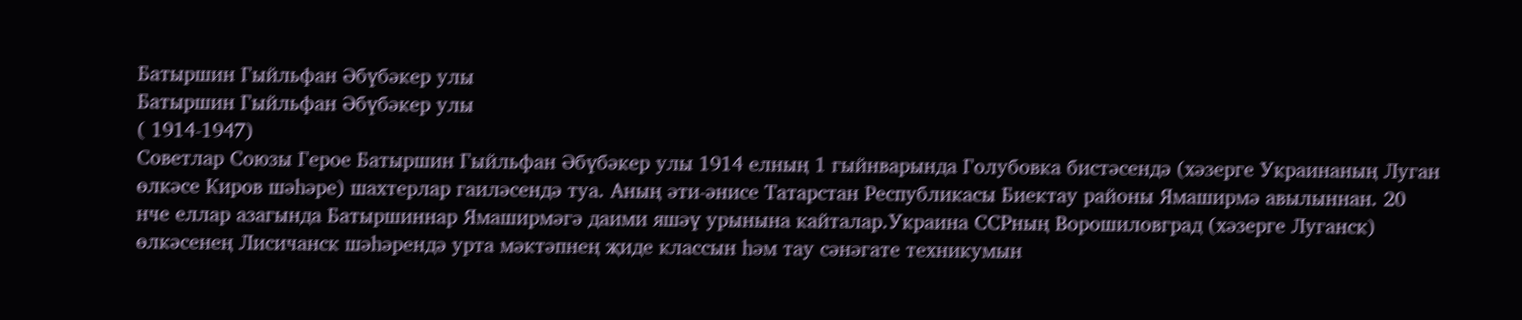Батыршин Гыйльфан Әбүбәкер улы
Батыршин Гыйльфан Әбүбәкер улы
( 1914-1947)
Советлар Союзы Герое Батыршин Гыйльфан Әбүбәкер улы 1914 елның 1 гыйнварында Голубовка бистәсендә (хәзерге Украинаның Луган өлкәсе Киров шәһәре) шахтерлар гаиләсендә туа. Аның әти-әнисе Татарстан Республикасы Биектау районы Ямаширмә авылыннан. 20 нче еллар азагында Батыршиннар Ямаширмәгә даими яшәү урынына кайталар.Украина ССРның Ворошиловград (хәзерге Луганск) өлкәсенең Лисичанск шәһәрендә урта мәктәпнең җиде классын һәм тау сәнәгате техникумын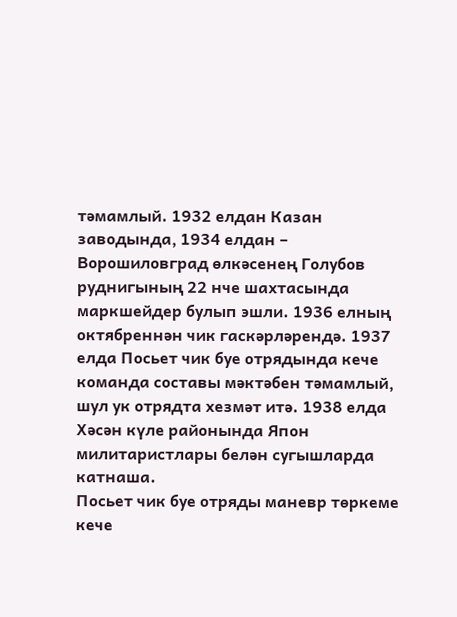тәмамлый. 1932 елдан Казан заводында, 1934 елдан – Ворошиловград өлкәсенең Голубов руднигының 22 нче шахтасында маркшейдер булып эшли. 1936 елның октябреннән чик гаскәрләрендә. 1937 елда Посьет чик буе отрядында кече команда составы мәктәбен тәмамлый, шул ук отрядта хезмәт итә. 1938 елда Хәсән күле районында Япон милитаристлары белән сугышларда катнаша.
Посьет чик буе отряды маневр төркеме кече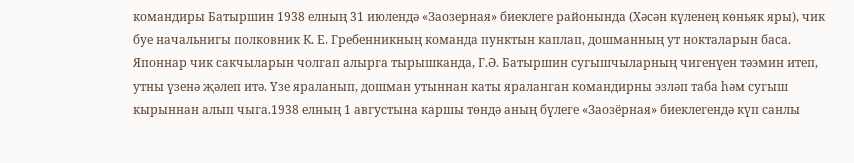командиры Батыршин 1938 елның 31 июлендә «Заозерная» биеклеге районында (Хәсән күленең көньяк яры), чик буе начальнигы полковник К. Е. Гребенникның команда пунктын каплап, дошманның ут нокталарын баса. Японнар чик сакчыларын чолгап алырга тырышканда, Г.Ә. Батыршин сугышчыларның чигенүен тәэмин итеп, утны үзенә җәлеп итә. Үзе яраланып, дошман утыннан каты яраланган командирны эзләп таба һәм сугыш кырыннан алып чыга.1938 елның 1 августына каршы төндә аның бүлеге «Заозёрная» биеклегендә күп санлы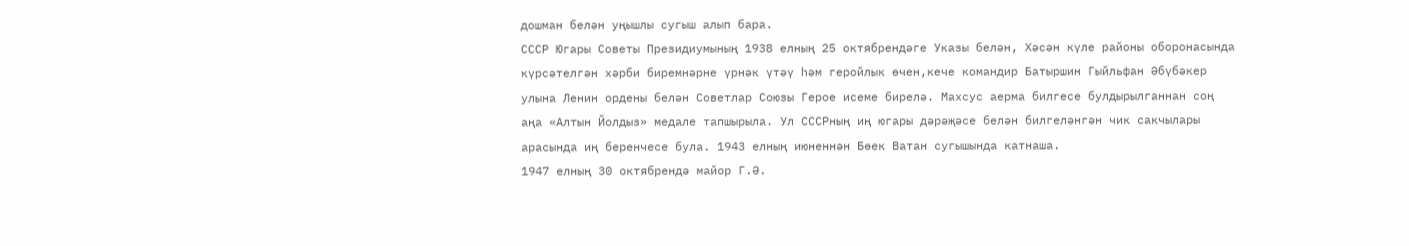дошман белән уңышлы сугыш алып бара.
СССР Югары Советы Президиумының 1938 елның 25 октябрендәге Указы белән, Хәсән күле районы оборонасында күрсәтелгән хәрби биремнәрне үрнәк үтәү һәм геройлык өчен,кече командир Батыршин Гыйльфан Әбүбәкер улына Ленин ордены белән Советлар Союзы Герое исеме бирелә. Махсус аерма билгесе булдырылганнан соң аңа «Алтын Йолдыз» медале тапшырыла. Ул СССРның иң югары дәрәҗәсе белән билгеләнгән чик сакчылары арасында иң беренчесе була. 1943 елның июненнән Бөек Ватан сугышында катнаша.
1947 елның 30 октябрендә майор Г.Ә.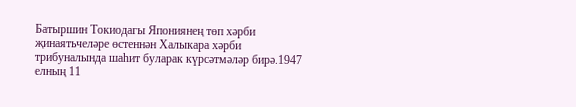Батыршин Токиодагы Япониянең төп хәрби җинаятьчеләре өстеннән Халыкара хәрби трибуналында шаһит буларак күрсәтмәләр бирә.1947 елның 11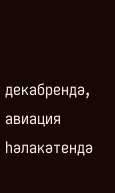декабрендә, авиация һәлакәтендә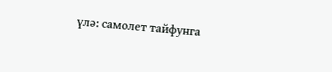үлә: самолет тайфунга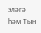эләгә һәм Тын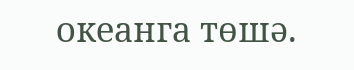океанга төшә.